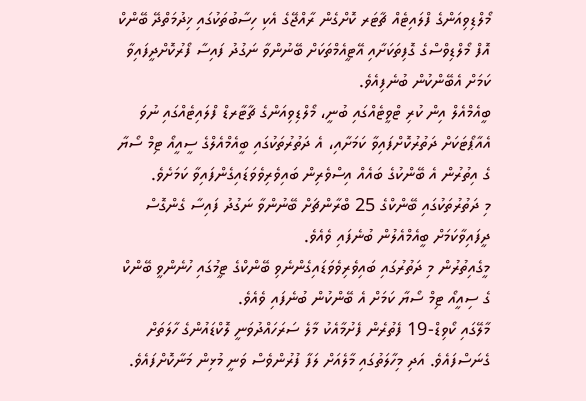މޯލްޑިވިއަންގެ ފްލައިޓެއް ޗާޓަރ ކޮށްގެން ރާއްޖޭގެ އެކި ހިސާބުތަކުގައި ޚިދުމަތްދޭ ބޭންކް އޮފް މޯލްޑިވްސްގެ ގޮފިތަކަށާއި އޭޓީއެމްތަކަށް ބޭނުންވާ ނަގުދު ފައިސާ ފޯރުކޮށްދީފައިވާ ކަމަށް އެބޭންކުން ބުނެފިއެވެ.
ބީއެމްއެލް އިން ކުރި ޓްވީޓެއްގައި ބުނީ، މޯލްޑިވިއަންގެ ޗާޓާރޑް ފްލައިޓެއްގައި ނުވަ އެއާޕޯޓަކަށް ދަތުރުކޮށްފައިވާ ކަމަށާއި، އެ ދަތުރުތަކުގައި ބީއެމްއެލްގެ ސީއީއޯ ޓިމް ސޯޔާ ގެ އިތުރުން އެ ބޭންކުގެ ބައެއް އިސްވެރިން ބައިވެރިވެވަޑައިގެންފައިވާ ކަމަށެވެ.
މި ދަތުރުތަކުގައި ބޭންކްގެ 25 ބްރާންޗަށް ބޭނުންވާ ނަގުދު ފައިސާ ގެންގޮސް ދީފައިވާކަމަށް ބީއެމްއެލުން ބުނެފައި ވެއެވެ.
މީގެއިތުރުން މި ދަތުރުގައި ބައިވެރިވެވަޑައިގެންނެވި ބޭންކްގެ ޓީމުގައި ހުނެންވީ ބޭންކް ގެ ސިއީއޯ ޓިމް ސޯޔާ ކަމަށް އެ ބޭންކުން ބުނެފައި ވެއެވެ.
މާލޭގައި ކޯވިޑް-19 ފެތުރެން ފެށުމާއެކު މާލެ ސަރަހައްދުވަނީ ލޮކްޑައުންގެ ހާލަތަށް ގެނަސްފައެވެ. އަދި މިހާލަތުގައި މާލެއަށް ލަފާ ފުރުންވެސް ވަނީ މުޅިން މަނާކޮށްފައެވެ.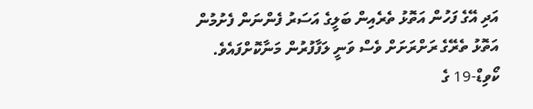އަދި އޭގެ ފަހުން އަތޮޅު ތެރެއިން ބަލީގެ އަސަރު ފެންނަން ފެށުމުން އަތޮޅު ތެރޭގެ ރަށްރަށަށް ވެސް ވަނީ ލަފާފުރުން މަނާކޮށްފައެވެ. ކޯވިޑް-19 ގެ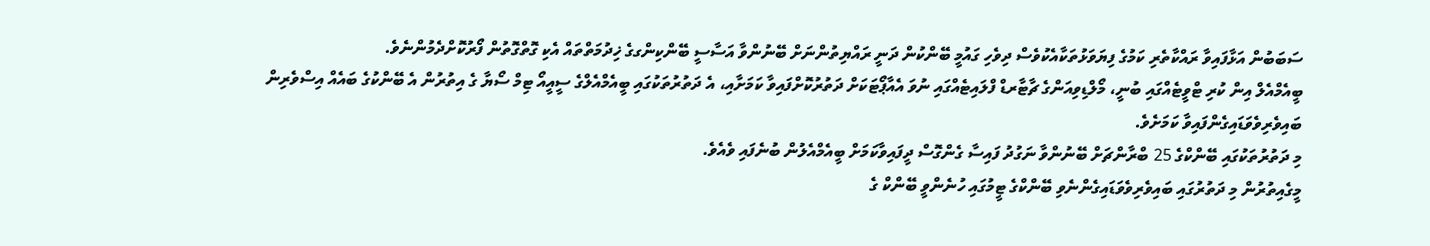ސަބަބުން އަޅާފައިވާ ރައްކާތެރި ކަމުގެ ފިޔަވަޅުތަކާއެކުވެސް ދިވެހި ގައުމީ ބޭންކުން ދަނީ ރައްޔިތުންނަށް ބޭނުންވާ އަސާސީ ބޭންކިންގގެ ޚިދުމަތްތައް އެކި ގޮތްގޮތުން ފޯރުކޮށްދެމުންނެވެ.
ބީއެމްއެލް އިން ކުރި ޓްވީޓެއްގައި ބުނީ، މޯލްޑިވިއަންގެ ޗާޓާރޑް ފްލައިޓެއްގައި ނުވަ އެއާޕޯޓަކަށް ދަތުރުކޮށްފައިވާ ކަމަށާއި، އެ ދަތުރުތަކުގައި ބީއެމްއެލްގެ ސީއީއޯ ޓިމް ސޯޔާ ގެ އިތުރުން އެ ބޭންކުގެ ބައެއް އިސްވެރިން ބައިވެރިވެވަޑައިގެންފައިވާ ކަމަށެވެ.
މި ދަތުރުތަކުގައި ބޭންކްގެ 25 ބްރާންޗަށް ބޭނުންވާ ނަގުދު ފައިސާ ގެންގޮސް ދީފައިވާކަމަށް ބީއެމްއެލުން ބުނެފައި ވެއެވެ.
މީގެއިތުރުން މި ދަތުރުގައި ބައިވެރިވެވަޑައިގެންނެވި ބޭންކްގެ ޓީމުގައި ހުނެންވީ ބޭންކް ގެ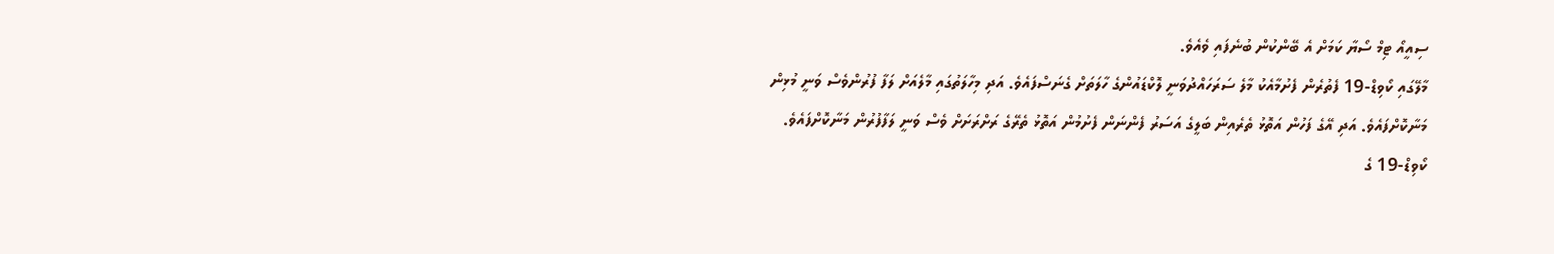ސިއީއޯ ޓިމް ސޯޔާ ކަމަށް އެ ބޭންކުން ބުނެފައި ވެއެވެ.
މާލޭގައި ކޯވިޑް-19 ފެތުރެން ފެށުމާއެކު މާލެ ސަރަހައްދުވަނީ ލޮކްޑައުންގެ ހާލަތަށް ގެނަސްފައެވެ. އަދި މިހާލަތުގައި މާލެއަށް ލަފާ ފުރުންވެސް ވަނީ މުޅިން މަނާކޮށްފައެވެ. އަދި އޭގެ ފަހުން އަތޮޅު ތެރެއިން ބަލީގެ އަސަރު ފެންނަން ފެށުމުން އަތޮޅު ތެރޭގެ ރަށްރަށަށް ވެސް ވަނީ ލަފާފުރުން މަނާކޮށްފައެވެ. ކޯވިޑް-19 ގެ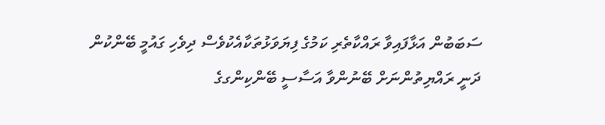ސަބަބުން އަޅާފައިވާ ރައްކާތެރި ކަމުގެ ފިޔަވަޅުތަކާއެކުވެސް ދިވެހި ގައުމީ ބޭންކުން ދަނީ ރައްޔިތުންނަށް ބޭނުންވާ އަސާސީ ބޭންކިންގގެ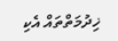ޚިދުމަތްތައް އެކި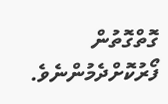ގޮތްގޮތުން ފޯރުކޮށްދެމުންނެވެ.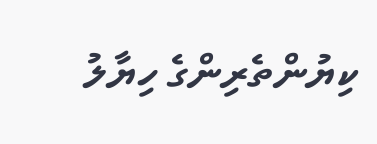ކިޔުންތެރިންގެ ހިޔާލު